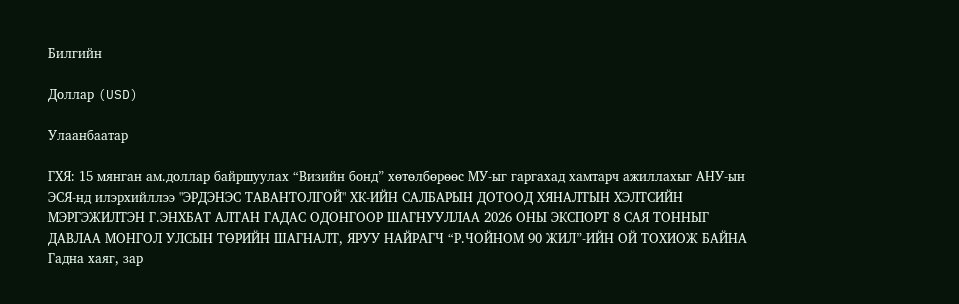Билгийн

Доллар (USD)

Улаанбаатар

ГХЯ: 15 мянган ам.доллар байршуулах “Визийн бонд” хөтөлбөрөөс МУ-ыг гаргахад хамтарч ажиллахыг АНУ-ын ЭСЯ-нд илэрхийллээ "ЭРДЭНЭС ТАВАНТОЛГОЙ" ХК-ИЙН САЛБАРЫН ДОТООД ХЯНАЛТЫН ХЭЛТСИЙН МЭРГЭЖИЛТЭН Г.ЭНХБАТ АЛТАН ГАДАС ОДОНГООР ШАГНУУЛЛАА 2026 ОНЫ ЭКСПОРТ 8 САЯ ТОННЫГ ДАВЛАА МОНГОЛ УЛСЫН ТӨРИЙН ШАГНАЛТ, ЯРУУ НАЙРАГЧ “Р.ЧОЙНОМ 90 ЖИЛ”-ИЙН ОЙ ТОХИОЖ БАЙНА Гадна хаяг, зар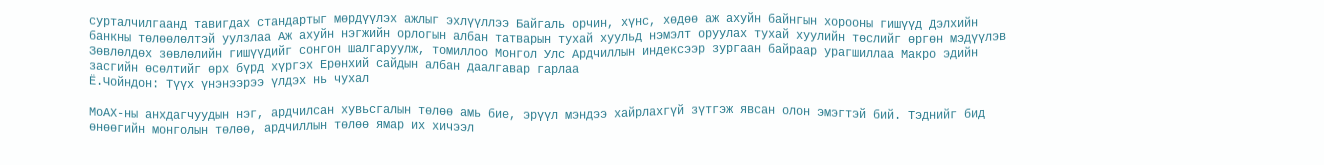сурталчилгаанд тавигдах стандартыг мөрдүүлэх ажлыг эхлүүллээ Байгаль орчин, хүнс, хөдөө аж ахуйн байнгын хорооны гишүүд Дэлхийн банкны төлөөлөлтэй уулзлаа Аж ахуйн нэгжийн орлогын албан татварын тухай хуульд нэмэлт оруулах тухай хуулийн төслийг өргөн мэдүүлэв Зөвлөлдөх зөвлөлийн гишүүдийг сонгон шалгаруулж, томиллоо Монгол Улс Ардчиллын индексээр зургаан байраар урагшиллаа Макро эдийн засгийн өсөлтийг өрх бүрд хүргэх Ерөнхий сайдын албан даалгавар гарлаа
Ё.Чойндон: Түүх үнэнээрээ үлдэх нь чухал

МоАХ-ны анхдагчуудын нэг, ардчилсан хувьсгалын төлөө амь бие, эрүүл мэндээ хайрлахгүй зүтгэж явсан олон эмэгтэй бий. Тэднийг бид өнөөгийн монголын төлөө, ардчиллын төлөө ямар их хичээл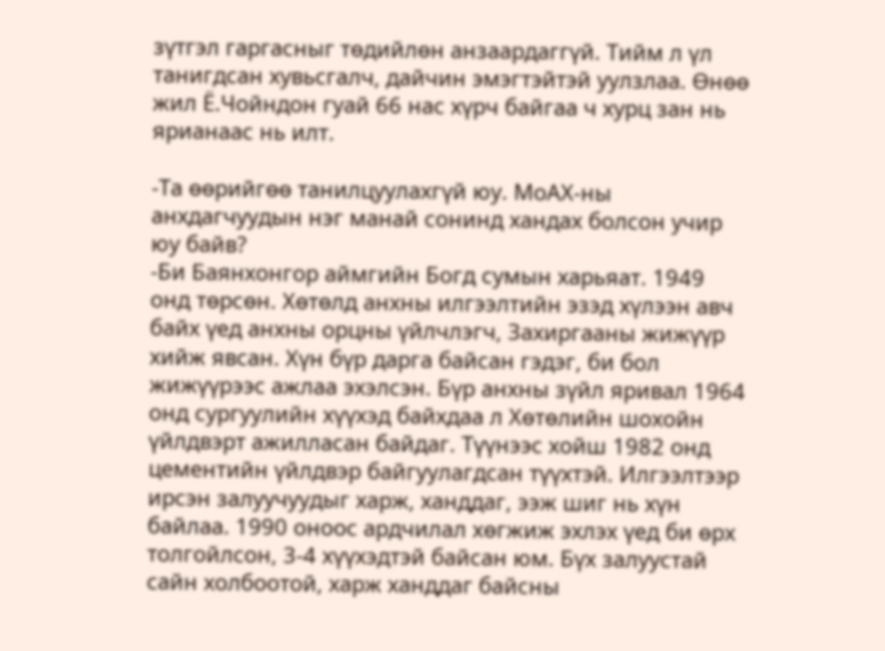зүтгэл гаргасныг төдийлөн анзаардаггүй. Тийм л үл танигдсан хувьсгалч, дайчин эмэгтэйтэй уулзлаа. Өнөө жил Ё.Чойндон гуай 66 нас хүрч байгаа ч хурц зан нь ярианаас нь илт.

-Та өөрийгөө танилцуулахгүй юу. МоАХ-ны анхдагчуудын нэг манай сонинд хандах болсон учир юу байв?
-Би Баянхонгор аймгийн Богд сумын харьяат. 1949 онд төрсөн. Хөтөлд анхны илгээлтийн эзэд хүлээн авч байх үед анхны орцны үйлчлэгч, Захиргааны жижүүр хийж явсан. Хүн бүр дарга байсан гэдэг, би бол жижүүрээс ажлаа эхэлсэн. Бүр анхны зүйл яривал 1964 онд сургуулийн хүүхэд байхдаа л Хөтөлийн шохойн үйлдвэрт ажилласан байдаг. Түүнээс хойш 1982 онд цементийн үйлдвэр байгуулагдсан түүхтэй. Илгээлтээр ирсэн залуучуудыг харж, ханддаг, ээж шиг нь хүн байлаа. 1990 оноос ардчилал хөгжиж эхлэх үед би өрх толгойлсон, 3-4 хүүхэдтэй байсан юм. Бүх залуустай сайн холбоотой, харж ханддаг байсны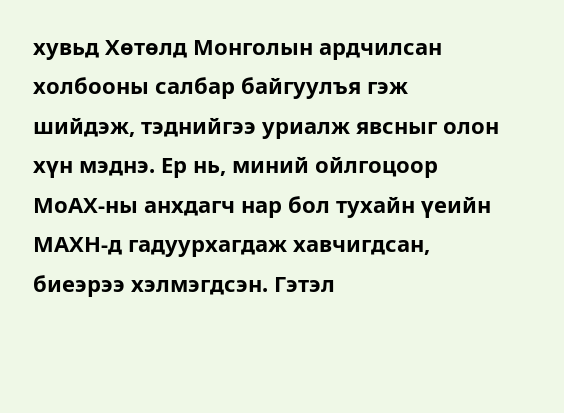хувьд Хөтөлд Монголын ардчилсан холбооны салбар байгуулъя гэж шийдэж, тэднийгээ уриалж явсныг олон хүн мэднэ. Ер нь, миний ойлгоцоор МоАХ-ны анхдагч нар бол тухайн үеийн МАХН-д гадуурхагдаж хавчигдсан, биеэрээ хэлмэгдсэн. Гэтэл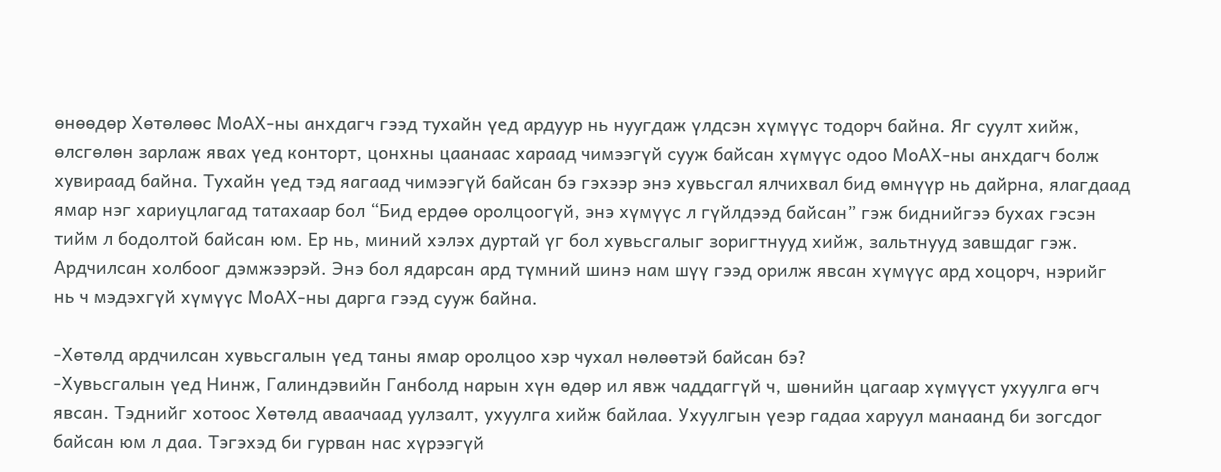өнөөдөр Хөтөлөөс МоАХ-ны анхдагч гээд тухайн үед ардуур нь нуугдаж үлдсэн хүмүүс тодорч байна. Яг суулт хийж, өлсгөлөн зарлаж явах үед конторт, цонхны цаанаас хараад чимээгүй сууж байсан хүмүүс одоо МоАХ-ны анхдагч болж хувираад байна. Тухайн үед тэд яагаад чимээгүй байсан бэ гэхээр энэ хувьсгал ялчихвал бид өмнүүр нь дайрна, ялагдаад ямар нэг хариуцлагад татахаар бол “Бид ердөө оролцоогүй, энэ хүмүүс л гүйлдээд байсан” гэж биднийгээ бухах гэсэн тийм л бодолтой байсан юм. Ер нь, миний хэлэх дуртай үг бол хувьсгалыг зоригтнууд хийж, зальтнууд завшдаг гэж. Ардчилсан холбоог дэмжээрэй. Энэ бол ядарсан ард түмний шинэ нам шүү гээд орилж явсан хүмүүс ард хоцорч, нэрийг нь ч мэдэхгүй хүмүүс МоАХ-ны дарга гээд сууж байна.

-Хөтөлд ардчилсан хувьсгалын үед таны ямар оролцоо хэр чухал нөлөөтэй байсан бэ?
-Хувьсгалын үед Нинж, Галиндэвийн Ганболд нарын хүн өдөр ил явж чаддаггүй ч, шөнийн цагаар хүмүүст ухуулга өгч явсан. Тэднийг хотоос Хөтөлд аваачаад уулзалт, ухуулга хийж байлаа. Ухуулгын үеэр гадаа харуул манаанд би зогсдог байсан юм л даа. Тэгэхэд би гурван нас хүрээгүй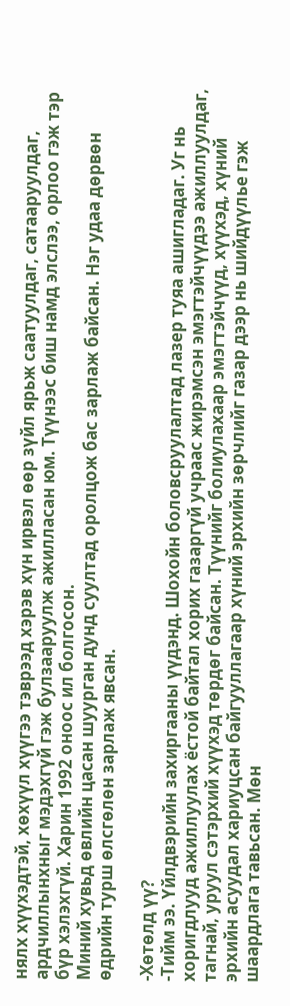нялх хүүхэдтэй, хөхүүл хүүгээ тэврээд хэрэв хүн ирвэл өөр зүйл ярьж саатуулдаг, сатааруулдаг, ардчиллынхныг мэдэхгүй гэж булзааруулж ажилласан юм. Түүнээс биш намд элслээ, орлоо гэж тэр бүр хэлэхгүй. Харин 1992 оноос ил болгосон.
Миний хувьд өвлийн цасан шуурган дунд суултад оролцож бас зарлаж байсан. Нэг удаа дөрвөн өдрийн турш өлсгөлөн зарлаж явсан.

-Хөтөлд үү?
-Тийм ээ. Үйлдвэрийн захиргааны үүдэнд. Шохойн боловсруулалтад лазер туяа ашигладаг. Уг нь хоригдлууд ажиллуулах ёстой байтал хорих газаргүй учраас жирэмсэн эмэгтэйчүүдээ ажиллуулдаг, тагнай, уруул сэтэрхий хүүхэд төрдөг байсан. Түүнийг болиулахаар эмэгтэйчүүд, хүүхэд, хүний эрхийн асуудал хариуцсан байгууллагаар хүний эрхийн зөрчлийг газар дээр нь шийдүүлье гэж шаардлага тавьсан. Мөн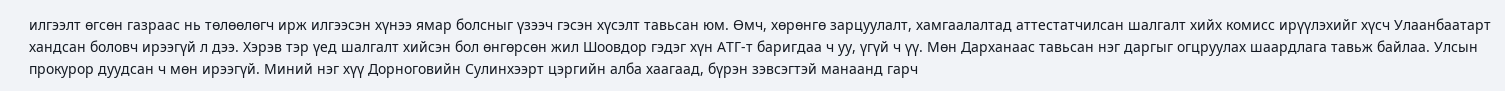илгээлт өгсөн газраас нь төлөөлөгч ирж илгээсэн хүнээ ямар болсныг үзээч гэсэн хүсэлт тавьсан юм. Өмч, хөрөнгө зарцуулалт, хамгаалалтад аттестатчилсан шалгалт хийх комисс ирүүлэхийг хүсч Улаанбаатарт хандсан боловч ирээгүй л дээ. Хэрэв тэр үед шалгалт хийсэн бол өнгөрсөн жил Шоовдор гэдэг хүн АТГ-т баригдаа ч уу, үгүй ч үү. Мөн Дарханаас тавьсан нэг даргыг огцруулах шаардлага тавьж байлаа. Улсын прокурор дуудсан ч мөн ирээгүй. Миний нэг хүү Дорноговийн Сулинхээрт цэргийн алба хаагаад, бүрэн зэвсэгтэй манаанд гарч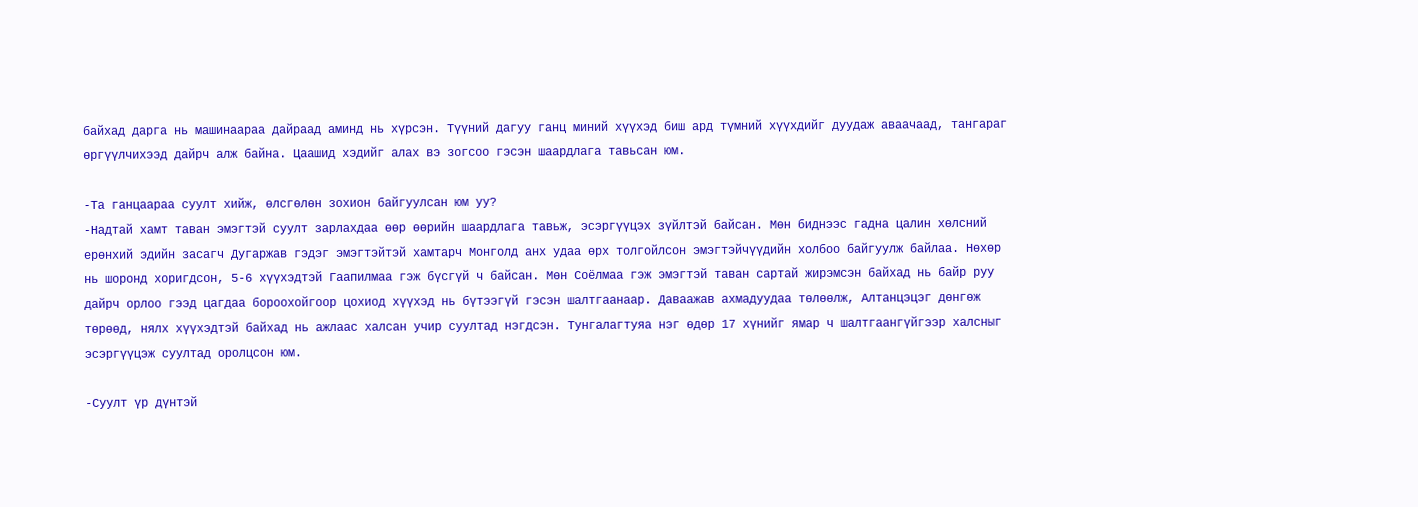байхад дарга нь машинаараа дайраад аминд нь хүрсэн. Түүний дагуу ганц миний хүүхэд биш ард түмний хүүхдийг дуудаж аваачаад, тангараг өргүүлчихээд дайрч алж байна. Цаашид хэдийг алах вэ зогсоо гэсэн шаардлага тавьсан юм.

-Та ганцаараа суулт хийж, өлсгөлөн зохион байгуулсан юм уу?
-Надтай хамт таван эмэгтэй суулт зарлахдаа өөр өөрийн шаардлага тавьж, эсэргүүцэх зүйлтэй байсан. Мөн биднээс гадна цалин хөлсний ерөнхий эдийн засагч Дугаржав гэдэг эмэгтэйтэй хамтарч Монголд анх удаа өрх толгойлсон эмэгтэйчүүдийн холбоо байгуулж байлаа. Нөхөр нь шоронд хоригдсон, 5-6 хүүхэдтэй Гаапилмаа гэж бүсгүй ч байсан. Мөн Соёлмаа гэж эмэгтэй таван сартай жирэмсэн байхад нь байр руу дайрч орлоо гээд цагдаа бороохойгоор цохиод хүүхэд нь бүтээгүй гэсэн шалтгаанаар. Даваажав ахмадуудаа төлөөлж, Алтанцэцэг дөнгөж төрөөд, нялх хүүхэдтэй байхад нь ажлаас халсан учир суултад нэгдсэн. Тунгалагтуяа нэг өдөр 17 хүнийг ямар ч шалтгаангүйгээр халсныг эсэргүүцэж суултад оролцсон юм.

-Суулт үр дүнтэй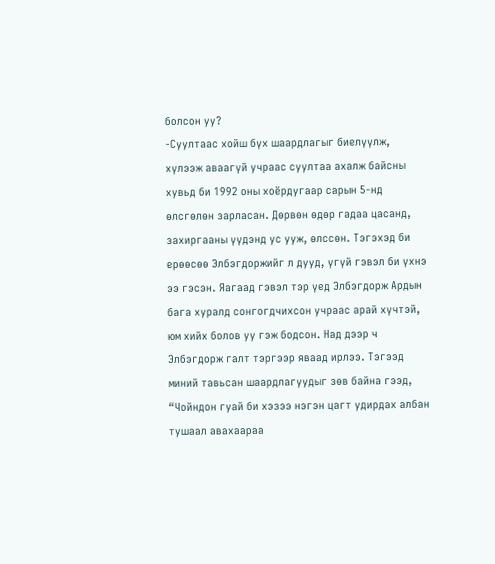болсон уу?
-Суултаас хойш бүх шаардлагыг биелүүлж, хүлээж аваагүй учраас суултаа ахалж байсны хувьд би 1992 оны хоёрдугаар сарын 5-нд өлсгөлөн зарласан. Дөрвөн өдөр гадаа цасанд, захиргааны үүдэнд ус ууж, өлссөн. Тэгэхэд би ерөөсөө Элбэгдоржийг л дууд, үгүй гэвэл би үхнэ ээ гэсэн. Яагаад гэвэл тэр үед Элбэгдорж Ардын бага хуралд сонгогдчихсон учраас арай хүчтэй, юм хийх болов уу гэж бодсон. Над дээр ч Элбэгдорж галт тэргээр яваад ирлээ. Тэгээд миний тавьсан шаардлагуудыг зөв байна гээд, “Чойндон гуай би хэзээ нэгэн цагт удирдах албан тушаал авахаараа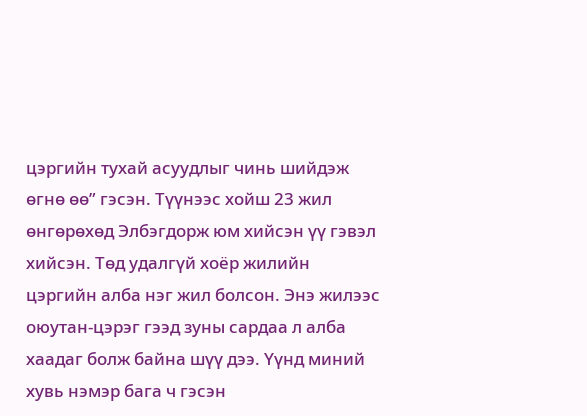цэргийн тухай асуудлыг чинь шийдэж өгнө өө” гэсэн. Түүнээс хойш 23 жил өнгөрөхөд Элбэгдорж юм хийсэн үү гэвэл хийсэн. Төд удалгүй хоёр жилийн цэргийн алба нэг жил болсон. Энэ жилээс оюутан-цэрэг гээд зуны сардаа л алба хаадаг болж байна шүү дээ. Үүнд миний хувь нэмэр бага ч гэсэн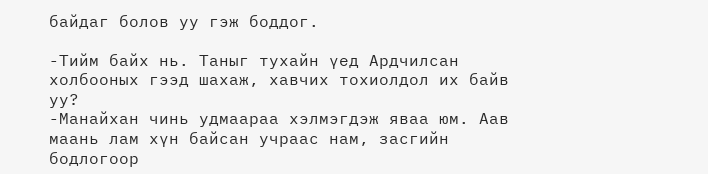байдаг болов уу гэж боддог.

-Тийм байх нь. Таныг тухайн үед Ардчилсан холбооных гээд шахаж, хавчих тохиолдол их байв уу?
-Манайхан чинь удмаараа хэлмэгдэж яваа юм. Аав маань лам хүн байсан учраас нам, засгийн бодлогоор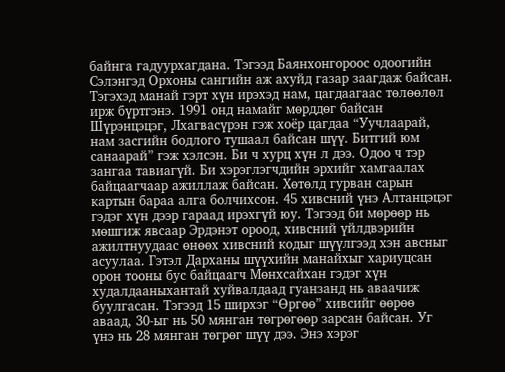байнга гадуурхагдана. Тэгээд Баянхонгороос одоогийн Сэлэнгэд Орхоны сангийн аж ахуйд газар заагдаж байсан. Тэгэхэд манай гэрт хүн ирэхэд нам, цагдаагаас төлөөлөл ирж бүртгэнэ. 1991 онд намайг мөрддөг байсан Шүрэнцэцэг, Лхагвасүрэн гэж хоёр цагдаа “Уучлаарай, нам засгийн бодлого тушаал байсан шүү. Битгий юм санаарай” гэж хэлсэн. Би ч хурц хүн л дээ. Одоо ч тэр зангаа тавиагүй. Би хэрэглэгчдийн эрхийг хамгаалах байцаагчаар ажиллаж байсан. Хөтөлд гурван сарын картын бараа алга болчихсон. 45 хивсний үнэ Алтанцэцэг гэдэг хүн дээр гараад ирэхгүй юу. Тэгээд би мөрөөр нь мөшгиж явсаар Эрдэнэт ороод, хивсний үйлдвэрийн ажилтнуудаас өнөөх хивсний кодыг шүүлгээд хэн авсныг асуулаа. Гэтэл Дарханы шүүхийн манайхыг хариуцсан орон тооны бус байцаагч Мөнхсайхан гэдэг хүн худалдааныхантай хуйвалдаад гуанзанд нь аваачиж буулгасан. Тэгээд 15 ширхэг “Өргөө” хивсийг өөрөө аваад, 30-ыг нь 50 мянган төгрөгөөр зарсан байсан. Уг үнэ нь 28 мянган төгрөг шүү дээ. Энэ хэрэг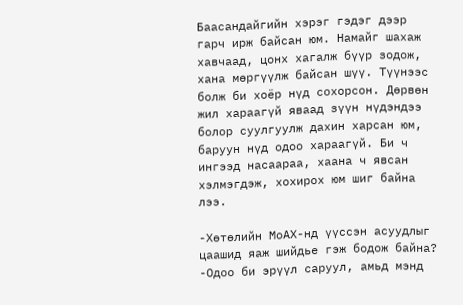Баасандайгийн хэрэг гэдэг дээр гарч ирж байсан юм. Намайг шахаж хавчаад, цонх хагалж бүүр зодож, хана мөргүүлж байсан шүү. Түүнээс болж би хоёр нүд сохорсон. Дөрвөн жил хараагүй яваад зүүн нүдэндээ болор суулгуулж дахин харсан юм, баруун нүд одоо хараагүй. Би ч ингээд насаараа, хаана ч явсан хэлмэгдэж, хохирох юм шиг байна лээ.

-Хөтөлийн МоАХ-нд үүссэн асуудлыг цаашид яаж шийдье гэж бодож байна?
-Одоо би эрүүл саруул, амьд мэнд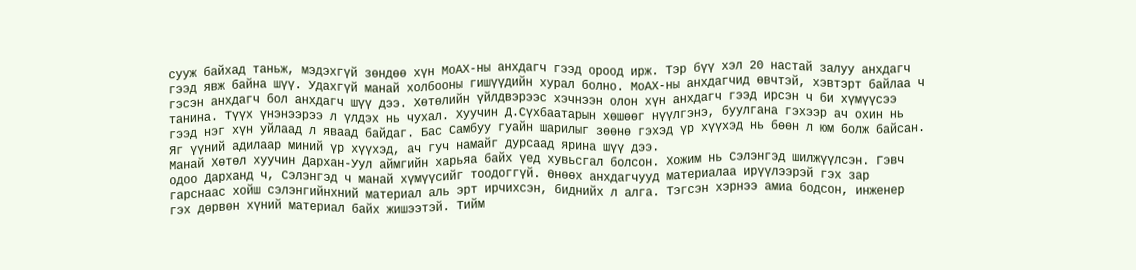сууж байхад таньж, мэдэхгүй зөндөө хүн МоАХ-ны анхдагч гээд ороод ирж. Тэр бүү хэл 20 настай залуу анхдагч гээд явж байна шүү. Удахгүй манай холбооны гишүүдийн хурал болно. МоАХ-ны анхдагчид өвчтэй, хэвтэрт байлаа ч гэсэн анхдагч бол анхдагч шүү дээ. Хөтөлийн үйлдвэрээс хэчнээн олон хүн анхдагч гээд ирсэн ч би хүмүүсээ танина. Түүх үнэнээрээ л үлдэх нь чухал. Хуучин Д.Сүхбаатарын хөшөөг нүүлгэнэ, буулгана гэхээр ач охин нь гээд нэг хүн уйлаад л яваад байдаг. Бас Самбуу гуайн шарилыг зөөнө гэхэд үр хүүхэд нь бөөн л юм болж байсан. Яг үүний адилаар миний үр хүүхэд, ач гуч намайг дурсаад ярина шүү дээ.
Манай Хөтөл хуучин Дархан-Уул аймгийн харьяа байх үед хувьсгал болсон. Хожим нь Сэлэнгэд шилжүүлсэн. Гэвч одоо Дарханд ч, Сэлэнгэд ч манай хүмүүсийг тоодоггүй. Өнөөх анхдагчууд материалаа ирүүлээрэй гэх зар гарснаас хойш сэлэнгийнхний материал аль эрт ирчихсэн, биднийх л алга. Тэгсэн хэрнээ амиа бодсон, инженер гэх дөрвөн хүний материал байх жишээтэй. Тийм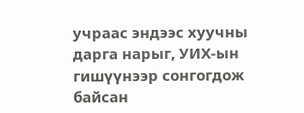учраас эндээс хуучны дарга нарыг, УИХ-ын гишүүнээр сонгогдож байсан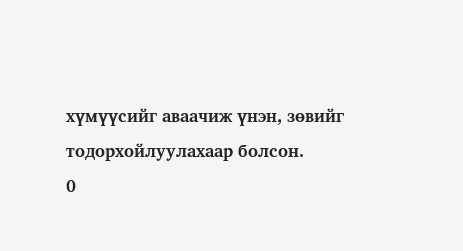хүмүүсийг аваачиж үнэн, зөвийг тодорхойлуулахаар болсон.
0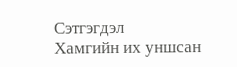Сэтгэгдэл
Хамгийн их уншсан